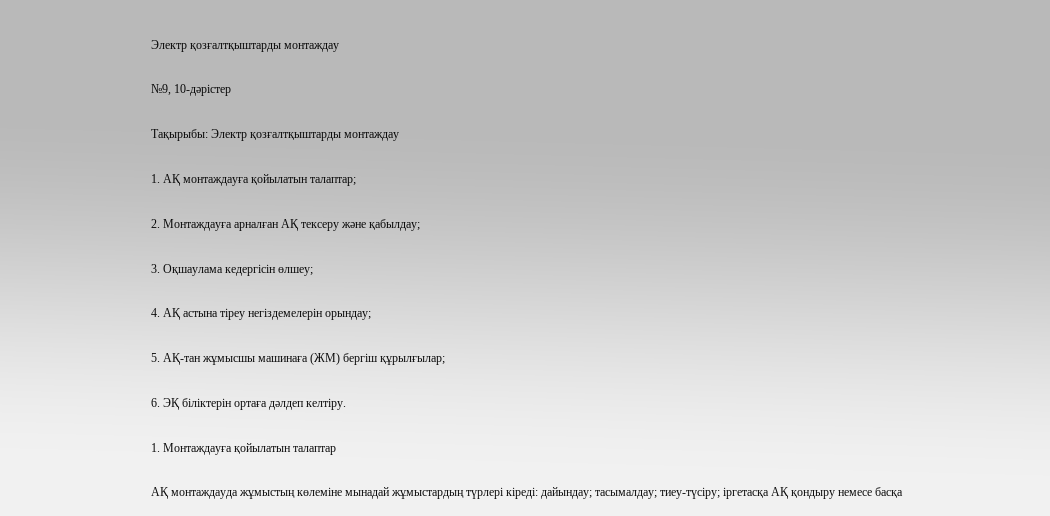Электр қозғалтқыштарды монтаждау

№9, 10-дәрістер

Тақырыбы: Электр қозғалтқыштарды монтаждау

1. АҚ монтаждауға қойылатын талаптар;

2. Монтаждауға арналған АҚ тексеру және қабылдау;

3. Оқшаулама кедергісін өлшеу;

4. АҚ астына тіреу негіздемелерін орындау;

5. АҚ-тан жұмысшы машинаға (ЖМ) бергіш құрылғылар;

6. ЭҚ біліктерін ортаға дәлдеп келтіру.

1. Монтаждауға қойылатын талаптар

АҚ монтаждауда жұмыстың көлеміне мынадай жұмыстардың түрлері кіреді: дайындау; тасымалдау; тиеу-түсіру; іргетасқа АҚ қондыру немесе басқа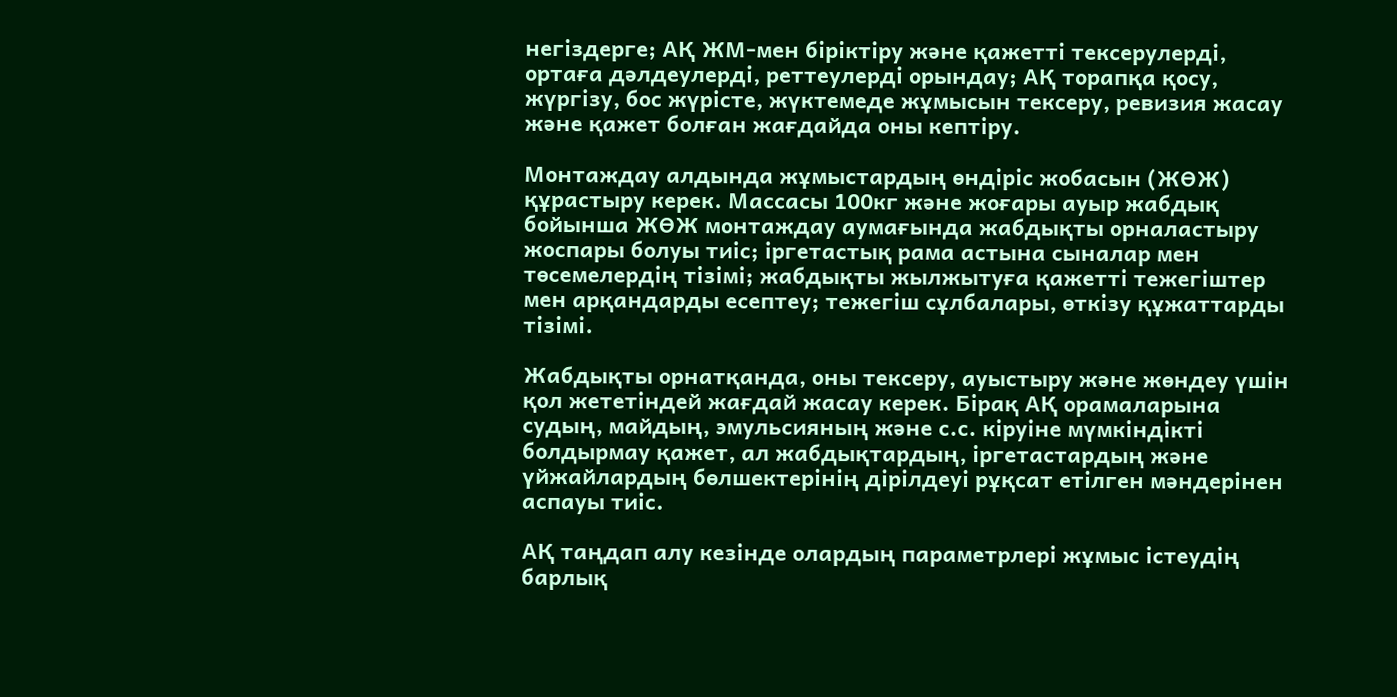негіздерге; АҚ ЖМ-мен біріктіру және қажетті тексерулерді, ортаға дәлдеулерді, реттеулерді орындау; АҚ торапқа қосу, жүргізу, бос жүрісте, жүктемеде жұмысын тексеру, ревизия жасау және қажет болған жағдайда оны кептіру.

Монтаждау алдында жұмыстардың өндіріс жобасын (ЖӨЖ) құрастыру керек. Массасы 100кг және жоғары ауыр жабдық бойынша ЖӨЖ монтаждау аумағында жабдықты орналастыру жоспары болуы тиіс; іргетастық рама астына сыналар мен төсемелердің тізімі; жабдықты жылжытуға қажетті тежегіштер мен арқандарды есептеу; тежегіш сұлбалары, өткізу құжаттарды тізімі.

Жабдықты орнатқанда, оны тексеру, ауыстыру және жөндеу үшін қол жететіндей жағдай жасау керек. Бірақ АҚ орамаларына судың, майдың, эмульсияның және с.с. кіруіне мүмкіндікті болдырмау қажет, ал жабдықтардың, іргетастардың және үйжайлардың бөлшектерінің дірілдеуі рұқсат етілген мәндерінен аспауы тиіс.

АҚ таңдап алу кезінде олардың параметрлері жұмыс істеудің барлық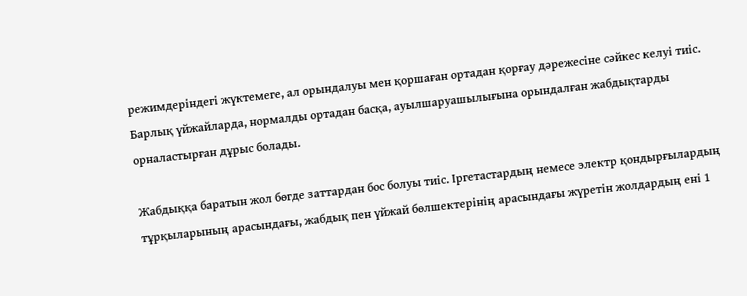режимдеріндегі жүктемеге, ал орындалуы мен қоршаған ортадан қорғау дәрежесіне сәйкес келуі тиіс. Барлық үйжайларда, нормалды ортадан басқа, ауылшаруашылығына орындалған жабдықтарды орналастырған дұрыс болады.

Жабдыққа баратын жол бөгде заттардан бос болуы тиіс. Іргетастардың немесе электр қондырғылардың тұрқыларының арасындағы, жабдық пен үйжай бөлшектерінің арасындағы жүретін жолдардың ені 1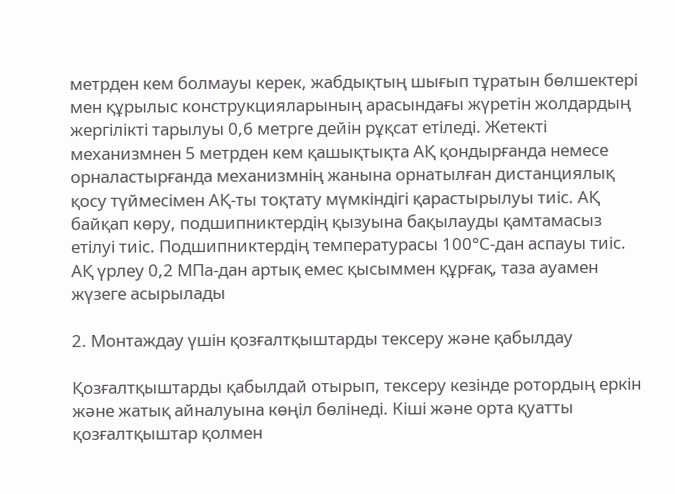метрден кем болмауы керек, жабдықтың шығып тұратын бөлшектері мен құрылыс конструкцияларының арасындағы жүретін жолдардың жергілікті тарылуы 0,6 метрге дейін рұқсат етіледі. Жетекті механизмнен 5 метрден кем қашықтықта АҚ қондырғанда немесе орналастырғанда механизмнің жанына орнатылған дистанциялық қосу түймесімен АҚ-ты тоқтату мүмкіндігі қарастырылуы тиіс. АҚ байқап көру, подшипниктердің қызуына бақылауды қамтамасыз етілуі тиіс. Подшипниктердің температурасы 100°С-дан аспауы тиіс. АҚ үрлеу 0,2 МПа-дан артық емес қысыммен құрғақ, таза ауамен жүзеге асырылады

2. Монтаждау үшін қозғалтқыштарды тексеру және қабылдау

Қозғалтқыштарды қабылдай отырып, тексеру кезінде ротордың еркін және жатық айналуына көңіл бөлінеді. Кіші және орта қуатты қозғалтқыштар қолмен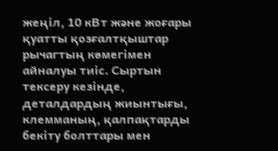жеңіл, 10 кВт және жоғары қуатты қозғалтқыштар рычагтың көмегімен айналуы тиіс. Сыртын тексеру кезінде, деталдардың жиынтығы, клемманың, қалпақтарды бекіту болттары мен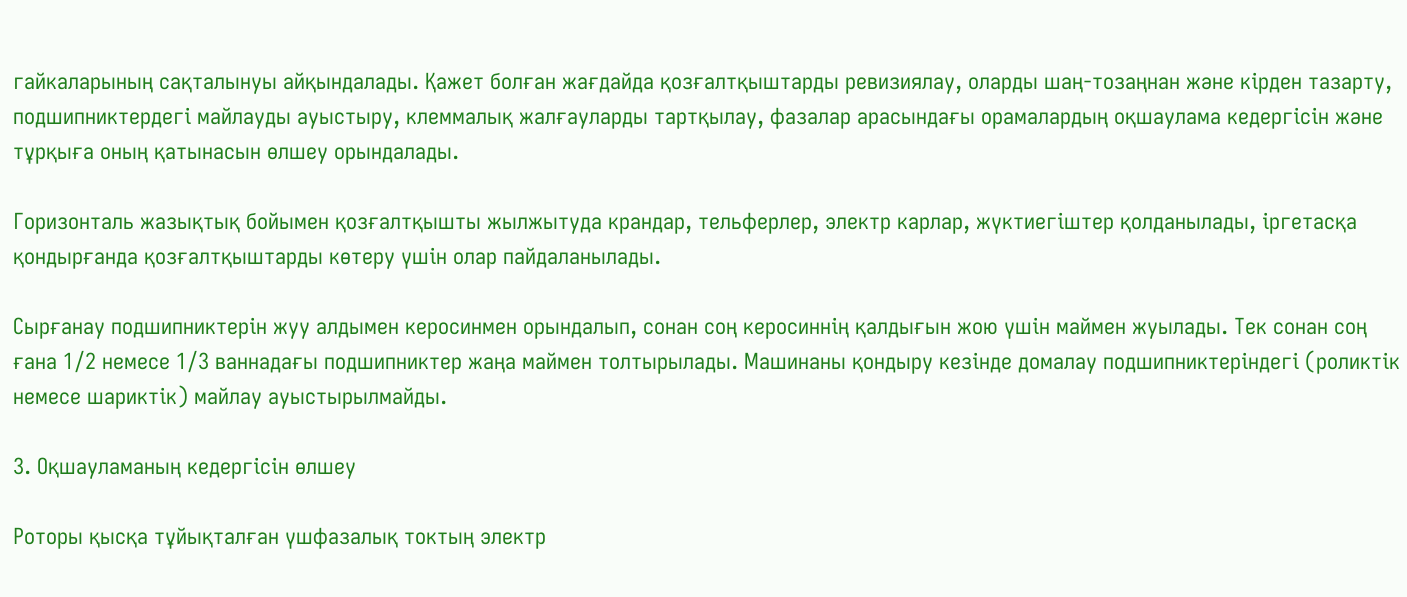гайкаларының сақталынуы айқындалады. Қажет болған жағдайда қозғалтқыштарды ревизиялау, оларды шаң-тозаңнан және кірден тазарту, подшипниктердегі майлауды ауыстыру, клеммалық жалғауларды тартқылау, фазалар арасындағы орамалардың оқшаулама кедергісін және тұрқыға оның қатынасын өлшеу орындалады.

Горизонталь жазықтық бойымен қозғалтқышты жылжытуда крандар, тельферлер, электр карлар, жүктиегіштер қолданылады, іргетасқа қондырғанда қозғалтқыштарды көтеру үшін олар пайдаланылады.

Сырғанау подшипниктерін жуу алдымен керосинмен орындалып, сонан соң керосиннің қалдығын жою үшін маймен жуылады. Тек сонан соң ғана 1/2 немесе 1/3 ваннадағы подшипниктер жаңа маймен толтырылады. Машинаны қондыру кезінде домалау подшипниктеріндегі (роликтік немесе шариктік) майлау ауыстырылмайды.

3. Оқшауламаның кедергісін өлшеу

Роторы қысқа тұйықталған үшфазалық токтың электр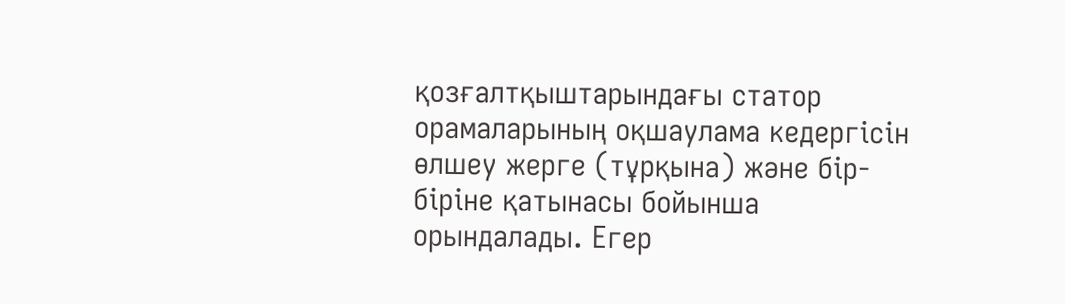қозғалтқыштарындағы статор орамаларының оқшаулама кедергісін өлшеу жерге (тұрқына) және бір-біріне қатынасы бойынша орындалады. Егер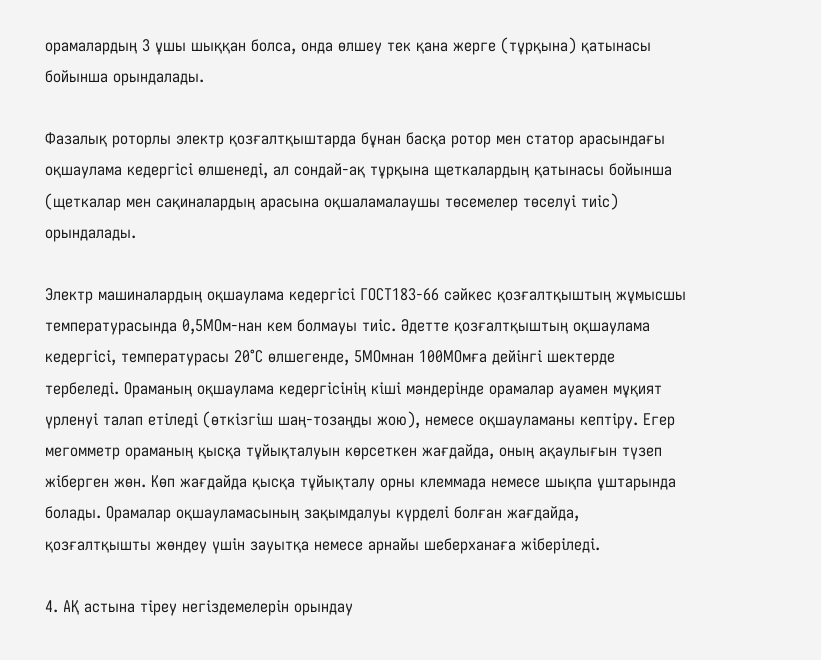орамалардың 3 ұшы шыққан болса, онда өлшеу тек қана жерге (тұрқына) қатынасы бойынша орындалады.

Фазалық роторлы электр қозғалтқыштарда бұнан басқа ротор мен статор арасындағы оқшаулама кедергісі өлшенеді, ал сондай-ақ тұрқына щеткалардың қатынасы бойынша (щеткалар мен сақиналардың арасына оқшаламалаушы төсемелер төселуі тиіс) орындалады.

Электр машиналардың оқшаулама кедергісі ГОСТ183-66 сәйкес қозғалтқыштың жұмысшы температурасында 0,5МОм-нан кем болмауы тиіс. Әдетте қозғалтқыштың оқшаулама кедергісі, температурасы 20°С өлшегенде, 5МОмнан 100МОмға дейінгі шектерде тербеледі. Ораманың оқшаулама кедергісінің кіші мәндерінде орамалар ауамен мұқият үрленуі талап етіледі (өткізгіш шаң-тозаңды жою), немесе оқшауламаны кептіру. Егер мегомметр ораманың қысқа тұйықталуын көрсеткен жағдайда, оның ақаулығын түзеп жіберген жөн. Көп жағдайда қысқа тұйықталу орны клеммада немесе шықпа ұштарында болады. Орамалар оқшауламасының зақымдалуы күрделі болған жағдайда, қозғалтқышты жөндеу үшін зауытқа немесе арнайы шеберханаға жіберіледі.

4. АҚ астына тіреу негіздемелерін орындау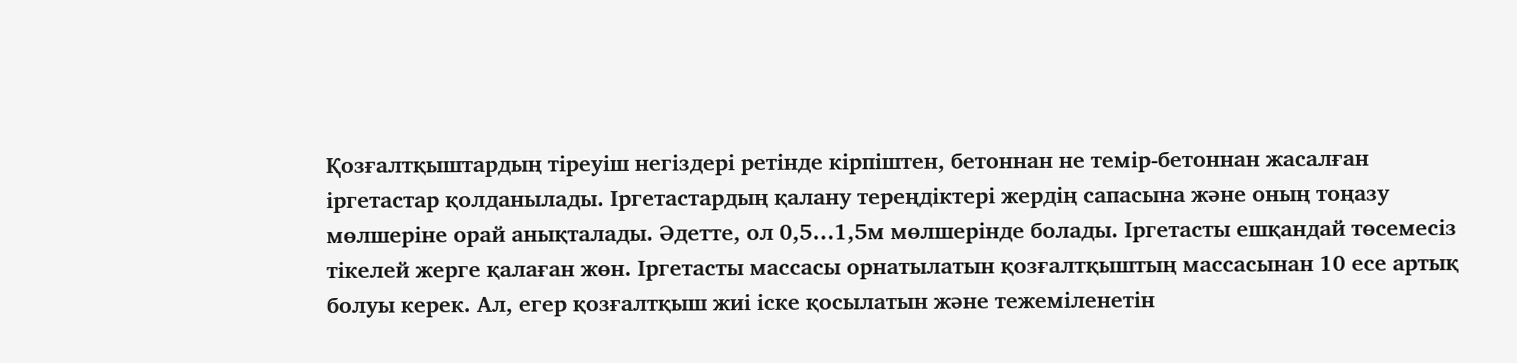Қозғалтқыштардың тіреуіш негіздері ретінде кірпіштен, бетоннан не темір-бетоннан жасалған іргетастар қолданылады. Іргетастардың қалану тереңдіктері жердің сапасына және оның тоңазу мөлшеріне орай анықталады. Әдетте, ол 0,5…1,5м мөлшерінде болады. Іргетасты ешқандай төсемесіз тікелей жерге қалаған жөн. Іргетасты массасы орнатылатын қозғалтқыштың массасынан 10 есе артық болуы керек. Ал, егер қозғалтқыш жиі іске қосылатын және тежеміленетін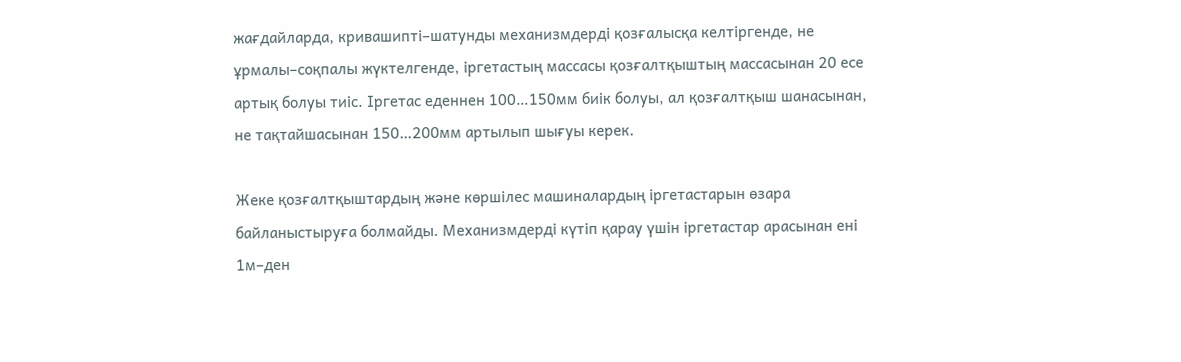жағдайларда, кривашипті–шатунды механизмдерді қозғалысқа келтіргенде, не ұрмалы–соқпалы жүктелгенде, іргетастың массасы қозғалтқыштың массасынан 20 есе артық болуы тиіс. Іргетас еденнен 100…150мм биік болуы, ал қозғалтқыш шанасынан, не тақтайшасынан 150…200мм артылып шығуы керек.

Жеке қозғалтқыштардың және көршілес машиналардың іргетастарын өзара байланыстыруға болмайды. Механизмдерді күтіп қарау үшін іргетастар арасынан ені 1м–ден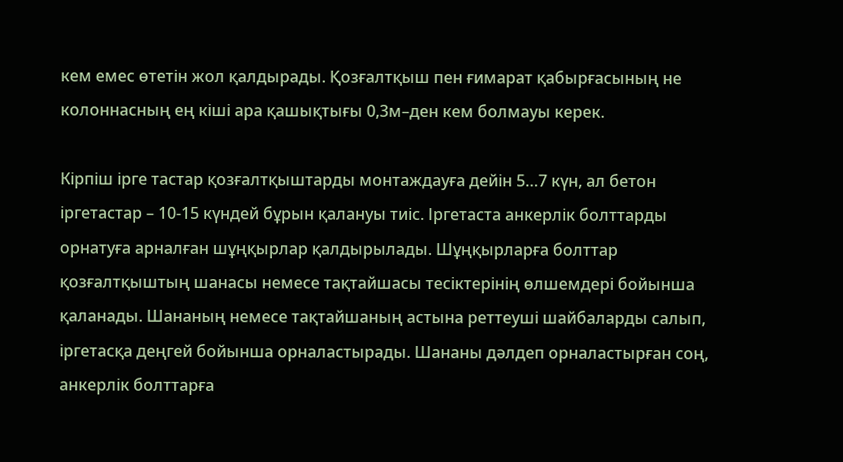кем емес өтетін жол қалдырады. Қозғалтқыш пен ғимарат қабырғасының не колоннасның ең кіші ара қашықтығы 0,3м–ден кем болмауы керек.

Кірпіш ірге тастар қозғалтқыштарды монтаждауға дейін 5…7 күн, ал бетон іргетастар – 10-15 күндей бұрын қалануы тиіс. Іргетаста анкерлік болттарды орнатуға арналған шұңқырлар қалдырылады. Шұңқырларға болттар қозғалтқыштың шанасы немесе тақтайшасы тесіктерінің өлшемдері бойынша қаланады. Шананың немесе тақтайшаның астына реттеуші шайбаларды салып, іргетасқа деңгей бойынша орналастырады. Шананы дәлдеп орналастырған соң, анкерлік болттарға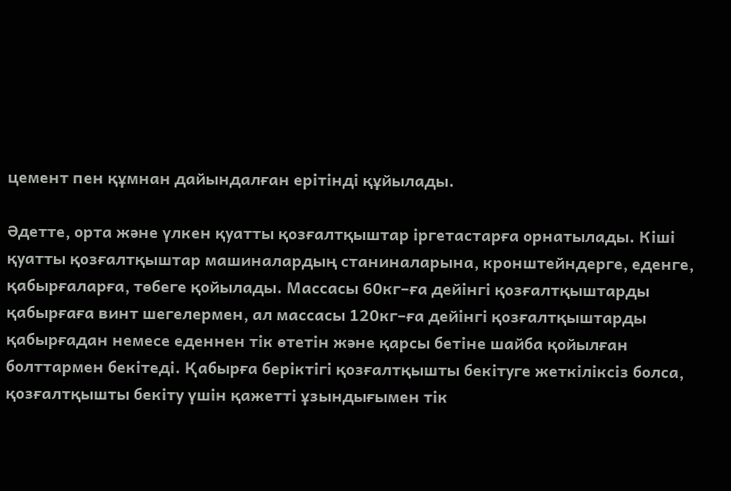цемент пен құмнан дайындалған ерітінді құйылады.

Әдетте, орта және үлкен қуатты қозғалтқыштар іргетастарға орнатылады. Кіші қуатты қозғалтқыштар машиналардың станиналарына, кронштейндерге, еденге, қабырғаларға, төбеге қойылады. Массасы 60кг–ға дейінгі қозғалтқыштарды қабырғаға винт шегелермен, ал массасы 120кг–ға дейінгі қозғалтқыштарды қабырғадан немесе еденнен тік өтетін және қарсы бетіне шайба қойылған болттармен бекітеді. Қабырға беріктігі қозғалтқышты бекітуге жеткіліксіз болса, қозғалтқышты бекіту үшін қажетті ұзындығымен тік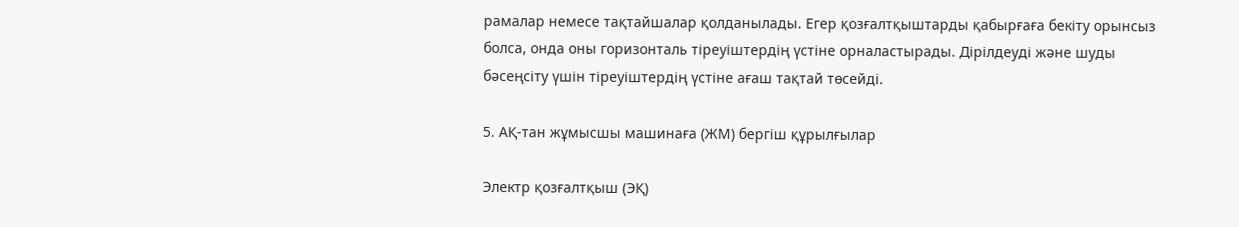рамалар немесе тақтайшалар қолданылады. Егер қозғалтқыштарды қабырғаға бекіту орынсыз болса, онда оны горизонталь тіреуіштердің үстіне орналастырады. Дірілдеуді және шуды бәсеңсіту үшін тіреуіштердің үстіне ағаш тақтай төсейді.

5. АҚ-тан жұмысшы машинаға (ЖМ) бергіш құрылғылар

Электр қозғалтқыш (ЭҚ)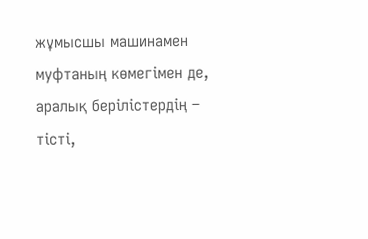жұмысшы машинамен муфтаның көмегімен де, аралық берілістердің – тісті,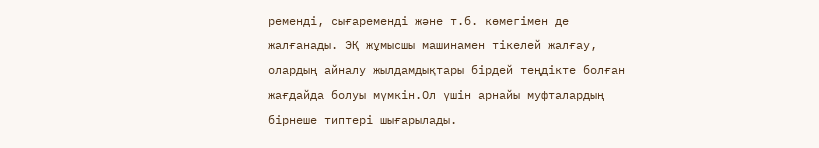ременді, сығаременді және т.б. көмегімен де жалғанады. ЭҚ жұмысшы машинамен тікелей жалғау, олардың айналу жылдамдықтары бірдей теңдікте болған жағдайда болуы мүмкін.Ол үшін арнайы муфталардың бірнеше типтері шығарылады.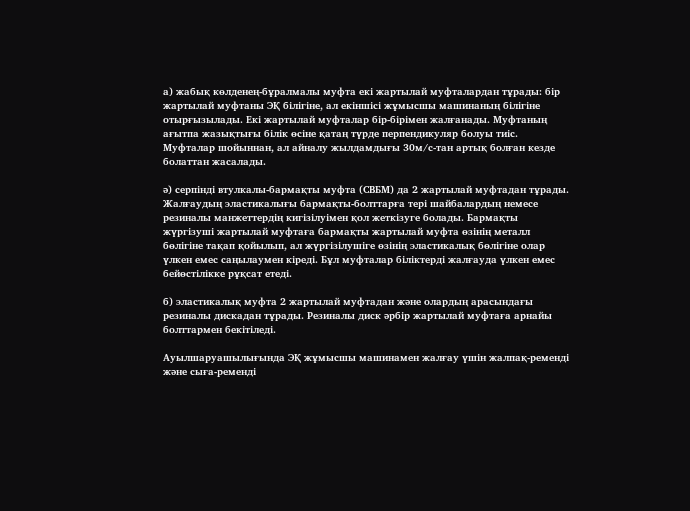а) жабық көлденең-бұралмалы муфта екі жартылай муфталардан тұрады: бір жартылай муфтаны ЭҚ білігіне, ал екіншісі жұмысшы машинаның білігіне отырғызылады. Екі жартылай муфталар бір-бірімен жалғанады. Муфтаның ағытпа жазықтығы білік өсіне қатаң түрде перпендикуляр болуы тиіс. Муфталар шойыннан, ал айналу жылдамдығы 30м/с-тан артық болған кезде болаттан жасалады.

ә) серпінді втулкалы-бармақты муфта (СВБМ) да 2 жартылай муфтадан тұрады. Жалғаудың эластикалығы бармақты-болттарға тері шайбалардың немесе резиналы манжеттердің кигізілуімен қол жеткізуге болады. Бармақты жүргізуші жартылай муфтаға бармақты жартылай муфта өзінің металл бөлігіне тақап қойылып, ал жүргізілушіге өзінің эластикалық бөлігіне олар үлкен емес саңылаумен кіреді. Бұл муфталар біліктерді жалғауда үлкен емес бейөстілікке рұқсат етеді.

б) эластикалық муфта 2 жартылай муфтадан және олардың арасындағы резиналы дискадан тұрады. Резиналы диск әрбір жартылай муфтаға арнайы болттармен бекітіледі.

Ауылшаруашылығында ЭҚ жұмысшы машинамен жалғау үшін жалпақ-ременді және сыға-ременді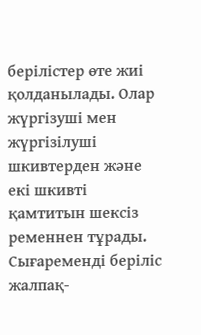берілістер өте жиі қолданылады. Олар жүргізуші мен жүргізілуші шкивтерден және екі шкивті қамтитын шексіз ременнен тұрады. Сығаременді беріліс жалпақ-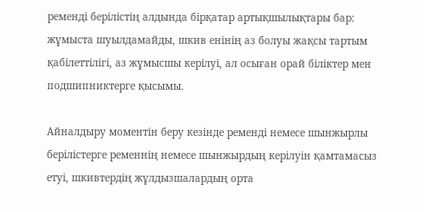ременді берілістің алдында бірқатар артықшылықтары бар: жұмыста шуылдамайды, шкив енінің аз болуы жақсы тартым қабілеттілігі, аз жұмысшы керілуі, ал осыған орай біліктер мен подшипниктерге қысымы.

Айналдыру моментін беру кезінде ременді немесе шынжырлы берілістерге ременнің немесе шынжырдың керілуін қамтамасыз етуі, шкивтердің жұлдызшалардың орта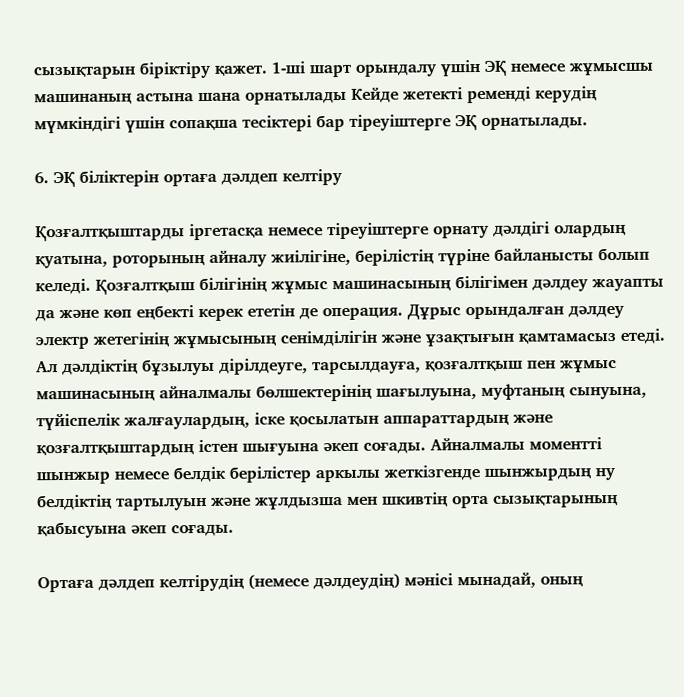сызықтарын біріктіру қажет. 1-ші шарт орындалу үшін ЭҚ немесе жұмысшы машинаның астына шана орнатылады Кейде жетекті ременді керудің мүмкіндігі үшін сопақша тесіктері бар тіреуіштерге ЭҚ орнатылады.

6. ЭҚ біліктерін ортаға дәлдеп келтіру

Қозғалтқыштарды іргетасқа немесе тіреуіштерге орнату дәлдігі олардың қуатына, роторының айналу жиілігіне, берілістің түріне байланысты болып келеді. Қозғалтқыш білігінің жұмыс машинасының білігімен дәлдеу жауапты да және көп еңбекті керек ететін де операция. Дұрыс орындалған дәлдеу электр жетегінің жұмысының сенімділігін және ұзақтығын қамтамасыз етеді. Ал дәлдіктің бұзылуы дірілдеуге, тарсылдауға, қозғалтқыш пен жұмыс машинасының айналмалы бөлшектерінің шағылуына, муфтаның сынуына, түйіспелік жалғаулардың, іске қосылатын аппараттардың және қозғалтқыштардың істен шығуына әкеп соғады. Айналмалы моментті шынжыр немесе белдік берілістер аркылы жеткізгенде шынжырдың ну белдіктің тартылуын және жұлдызша мен шкивтің орта сызықтарының қабысуына әкеп соғады.

Ортаға дәлдеп келтірудің (немесе дәлдеудің) мәнісі мынадай, оның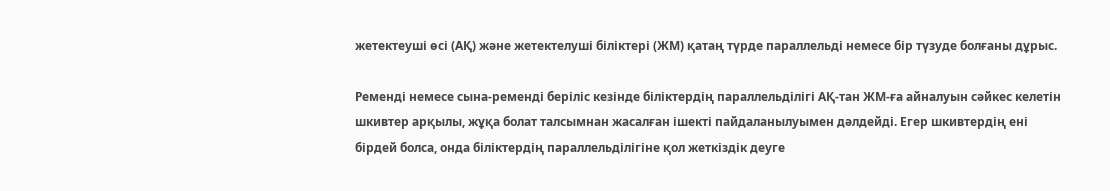жетектеуші өсі (АҚ) және жетектелуші біліктері (ЖМ) қатаң түрде параллельді немесе бір түзуде болғаны дұрыс.

Ременді немесе сына-ременді беріліс кезінде біліктердің параллельділігі АҚ-тан ЖМ-ға айналуын сәйкес келетін шкивтер арқылы, жұқа болат талсымнан жасалған ішекті пайдаланылуымен дәлдейді. Егер шкивтердің ені бірдей болса, онда біліктердің параллельділігіне қол жеткіздік деуге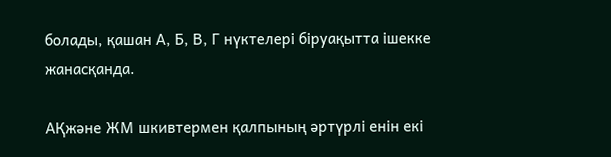болады, қашан А, Б, В, Г нүктелері біруақытта ішекке жанасқанда.

АҚжәне ЖМ шкивтермен қалпының әртүрлі енін екі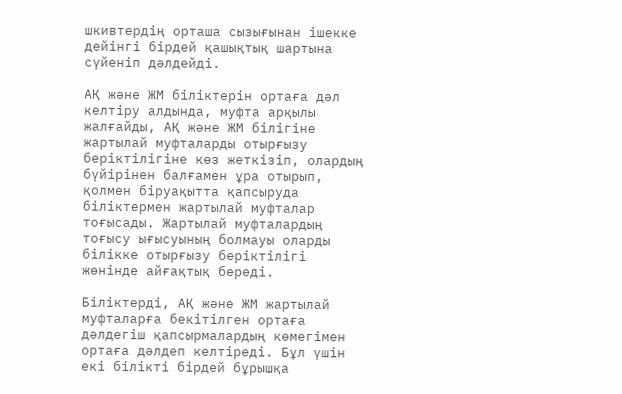шкивтердің орташа сызығынан ішекке дейінгі бірдей қашықтық шартына сүйеніп дәлдейді.

АҚ және ЖМ біліктерін ортаға дәл келтіру алдында, муфта арқылы жалғайды, АҚ және ЖМ білігіне жартылай муфталарды отырғызу беріктілігіне көз жеткізіп, олардың бүйірінен балғамен ұра отырып, қолмен біруақытта қапсыруда біліктермен жартылай муфталар тоғысады. Жартылай муфталардың тоғысу ығысуының болмауы оларды білікке отырғызу беріктілігі жөнінде айғақтық береді.

Біліктерді, АҚ және ЖМ жартылай муфталарға бекітілген ортаға дәлдегіш қапсырмалардың көмегімен ортаға дәлдеп келтіреді. Бұл үшін екі білікті бірдей бұрышқа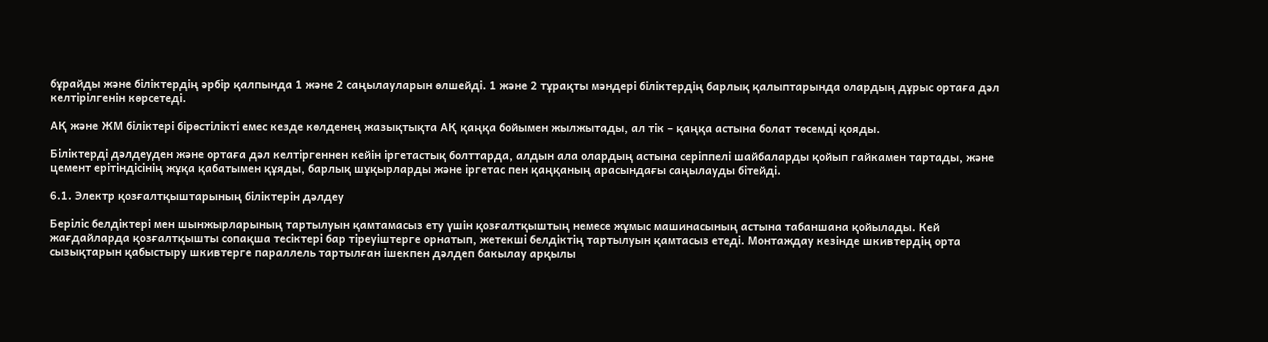бұрайды және біліктердің әрбір қалпында 1 және 2 саңылауларын өлшейді. 1 және 2 тұрақты мәндері біліктердің барлық қалыптарында олардың дұрыс ортаға дәл келтірілгенін көрсетеді.

АҚ және ЖМ біліктері бірөстілікті емес кезде көлденең жазықтықта АҚ қаңқа бойымен жылжытады, ал тік – қаңқа астына болат төсемді қояды.

Біліктерді дәлдеуден және ортаға дәл келтіргеннен кейін іргетастық болттарда, алдын ала олардың астына серіппелі шайбаларды қойып гайкамен тартады, және цемент ерітіндісінің жұқа қабатымен құяды, барлық шұқырларды және іргетас пен қаңқаның арасындағы саңылауды бітейді.

6.1. Электр қозғалтқыштарының біліктерін дәлдеу

Беріліс белдіктері мен шынжырларының тартылуын қамтамасыз ету үшін қозғалтқыштың немесе жұмыс машинасының астына табаншана қойылады. Кей жағдайларда қозғалтқышты сопақша тесіктері бар тіреуіштерге орнатып, жетекші белдіктің тартылуын қамтасыз етеді. Монтаждау кезінде шкивтердің орта сызықтарын қабыстыру шкивтерге параллель тартылған ішекпен дәлдеп бакылау арқылы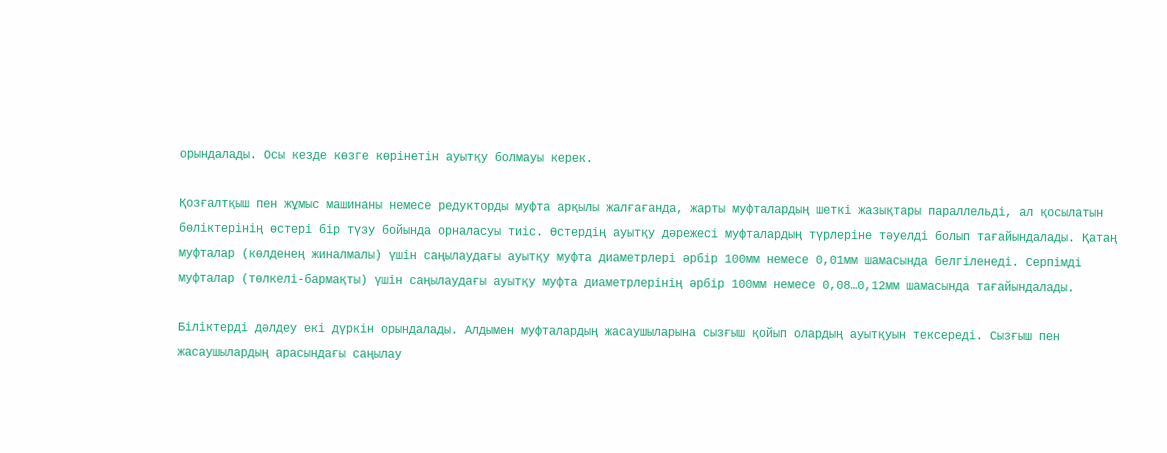орындалады. Осы кезде көзге көрінетін ауытқу болмауы керек.

Қозғалтқыш пен жұмыс машинаны немесе редукторды муфта арқылы жалғағанда, жарты муфталардың шеткі жазықтары параллельді, ал қосылатын бөліктерінің өстері бір түзу бойында орналасуы тиіс. Өстердің ауытқу дәрежесі муфталардың түрлеріне тәуелді болып тағайындалады. Қатаң муфталар (көлденең жиналмалы) үшін саңылаудағы ауытқу муфта диаметрлері әрбір 100мм немесе 0,01мм шамасында белгіленеді. Серпімді муфталар (төлкелі-бармақты) үшін саңылаудағы ауытқу муфта диаметрлерінің әрбір 100мм немесе 0,08…0,12мм шамасында тағайындалады.

Біліктерді дәлдеу екі дүркін орындалады. Алдымен муфталардың жасаушыларына сызғыш қойып олардың ауытқуын тексереді. Сызғыш пен жасаушылардың арасындағы саңылау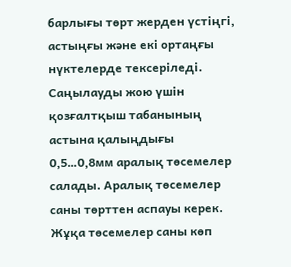барлығы төрт жерден үстіңгі, астыңғы және екі ортаңғы нүктелерде тексеріледі. Саңылауды жою үшін қозғалтқыш табанының астына қалыңдығы 0,5…0,8мм аралық төсемелер салады. Аралық төсемелер саны төрттен аспауы керек. Жұқа төсемелер саны көп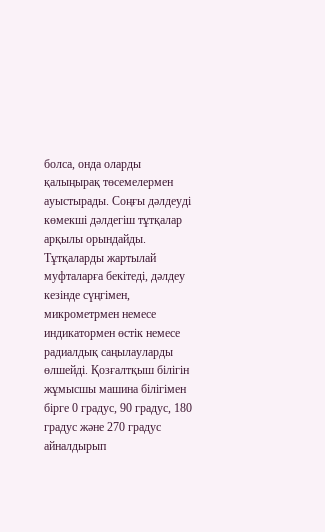болса, онда оларды қалыңырақ төсемелермен ауыстырады. Соңғы дәлдеуді көмекші дәлдегіш тұтқалар арқылы орындайды. Тұтқаларды жартылай муфталарға бекітеді, дәлдеу кезінде сүңгімен, микрометрмен немесе индикатормен өстік немесе радиалдық саңылауларды өлшейді. Қозғалтқыш білігін жұмысшы машина білігімен бірге 0 градус, 90 градус, 180 градус және 270 градус айналдырып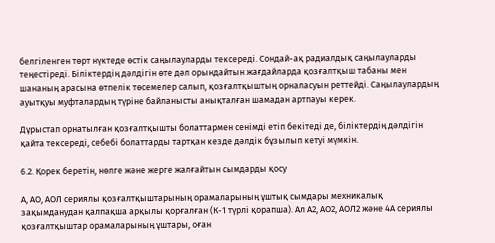белгіленген төрт нүктеде өстік саңылауларды тексереді. Сондай-ақ радиалдық саңылауларды теңестіреді. Біліктердің дәлдігін өте дәл орындайтын жағдайларда қозғалтқыш табаны мен шананың арасына өтпелік төсемелер салып, қозғалтқыштың орналасуын реттейді. Саңылаулардың ауытқуы муфталардың түріне байланысты анықталған шамадан артпауы керек.

Дұрыстап орнатылған қозғалтқышты болаттармен сенімді етіп бекітеді де, біліктердің дәлдігін қайта тексереді, себебі болаттарды тартқан кезде дәлдік бұзылып кетуі мүмкін.

6.2. Қорек беретін, нөлге және жерге жалғайтын сымдарды қосу

А, АО, АОЛ сериялы қозғалтқыштарының орамаларының ұштық сымдары мехникалық зақымданудан қалпақша арқылы қорғалған (К-1 түрлі қорапша). Ал А2, АО2, АОЛ2 және 4А сериялы қозғалтқыштар орамаларының ұштары, оған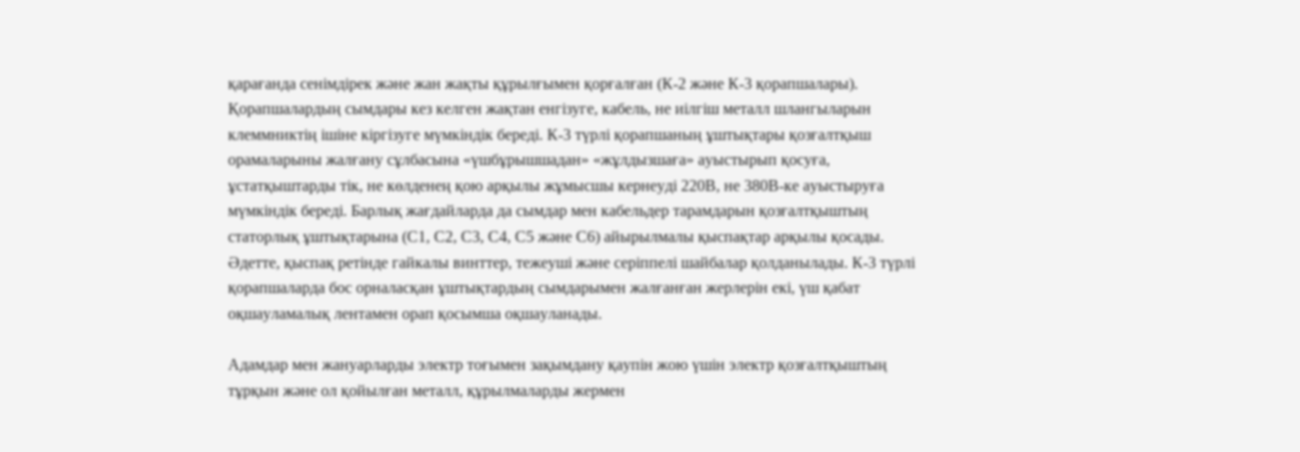қарағанда сенімдірек және жан жақты құрылғымен қорғалған (К-2 және К-3 қорапшалары). Қорапшалардың сымдары кез келген жақтан енгізуге, кабель, не иілгіш металл шлангыларын клеммниктің ішіне кіргізуге мүмкіндік береді. К-3 түрлі қорапшаның ұштықтары қозғалтқыш орамаларыны жалғану сұлбасына «үшбұрышшадан» «жұлдызшаға» ауыстырып қосуға, ұстатқыштарды тік, не көлденең қою арқылы жұмысшы кернеуді 220В, не 380В-ке ауыстыруға мүмкіндік береді. Барлық жағдайларда да сымдар мен кабельдер тарамдарын қозғалтқыштың статорлық ұштықтарына (С1, С2, С3, С4, С5 және С6) айырылмалы қыспақтар арқылы қосады. Әдетте, қыспақ ретінде гайкалы винттер, тежеуші және серіппелі шайбалар қолданылады. К-3 түрлі қорапшаларда бос орналасқан ұштықтардың сымдарымен жалғанған жерлерін екі, үш қабат оқшауламалық лентамен орап қосымша оқшауланады.

Адамдар мен жануарларды электр тоғымен зақымдану қаупін жою үшін электр қозғалтқыштың тұрқын және ол қойылған металл, құрылмаларды жермен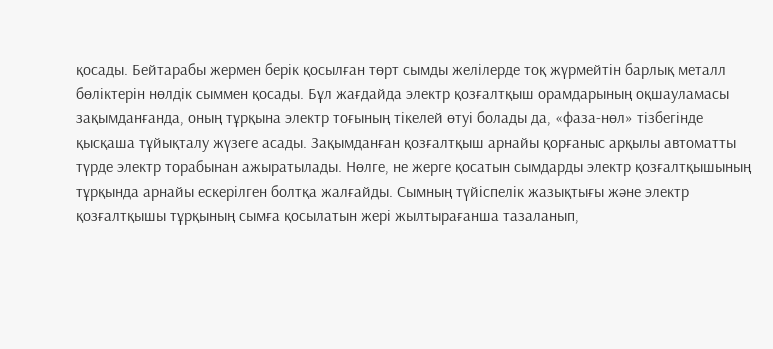қосады. Бейтарабы жермен берік қосылған төрт сымды желілерде тоқ жүрмейтін барлық металл бөліктерін нөлдік сыммен қосады. Бұл жағдайда электр қозғалтқыш орамдарының оқшауламасы зақымданғанда, оның тұрқына электр тоғының тікелей өтуі болады да, «фаза-нөл» тізбегінде қысқаша тұйықталу жүзеге асады. Зақымданған қозғалтқыш арнайы қорғаныс арқылы автоматты түрде электр торабынан ажыратылады. Нөлге, не жерге қосатын сымдарды электр қозғалтқышының тұрқында арнайы ескерілген болтқа жалғайды. Сымның түйіспелік жазықтығы және электр қозғалтқышы тұрқының сымға қосылатын жері жылтырағанша тазаланып,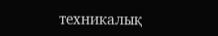техникалық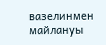вазелинмен майлануы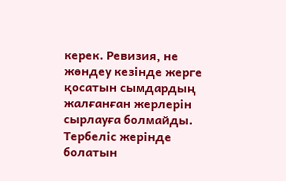керек. Ревизия, не жөндеу кезінде жерге қосатын сымдардың жалғанған жерлерін сырлауға болмайды. Тербеліс жерінде болатын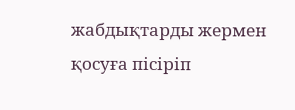жабдықтарды жермен қосуға пісіріп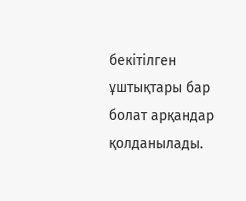бекітілген ұштықтары бар болат арқандар қолданылады.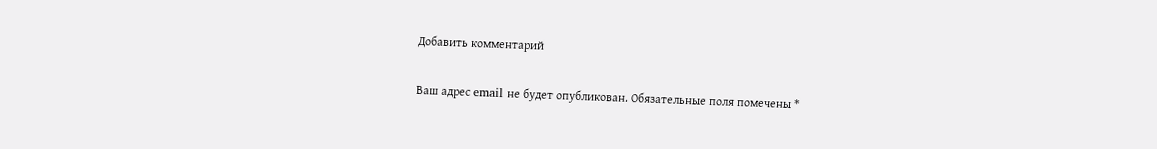Добавить комментарий

Ваш адрес email не будет опубликован. Обязательные поля помечены *